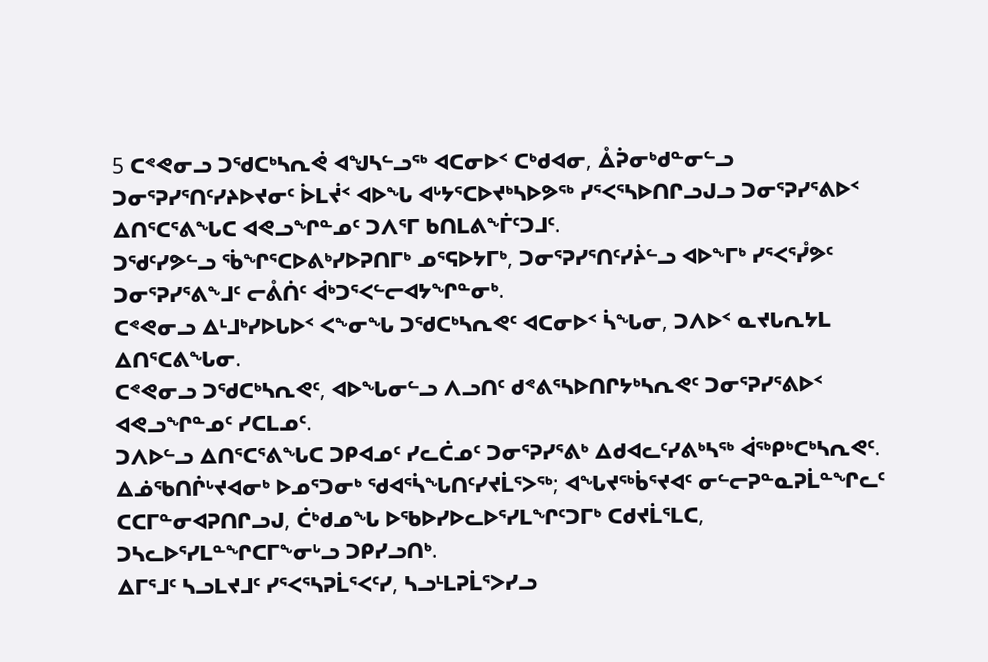5 ᑕᕝᕙᓂᓗ ᑐᖁᑕᒃᓴᕆᕚ ᐊᖑᓴᓪᓗᖅ ᐊᑕᓂᐅᑉ ᑕᒃᑯᐊᓂ, ᐂᕉᓂᒃᑯᓐᓂᓪᓗ ᑐᓂᕐᕈᓯᕐᑎᑦᓯᔨᐅᔪᓂᑦ ᐆᒪᔫᑉ ᐊᐅᖓ ᐊᒡᔭᕐᑕᐅᔪᒃᓴᐅᕗᖅ ᓯᕐᐸᕐᓴᐅᑎᒋᓗᒍᓗ ᑐᓂᕐᕈᓯᕐᕕᐅᑉ ᐃᑎᕐᑕᕐᕕᖓᑕ ᐊᕙᓗᖏᓐᓄᑦ ᑐᐱᕐᒥ ᑲᑎᒪᕕᖕᒦᑦᑐᒧᑦ.
ᑐᖁᑦᓯᕗᓪᓗ ᖄᖏᕐᑕᐅᕕᒃᓯᐅᕈᑎᒥᒃ ᓄᕐᕋᐅᔭᒥᒃ, ᑐᓂᕐᕈᓯᕐᑎᑦᓯᔩᓪᓗ ᐊᐅᖕᒥᒃ ᓯᕐᐸᕐᓮᕗᑦ ᑐᓂᕐᕈᓯᕐᕕᖕᒧᑦ ᓕᕔᑏᑦ ᐋᒃᑐᕐᐸᓪᓕᐊᔭᖏᓐᓂᒃ.
ᑕᕝᕙᓂᓗ ᐃᒻᒧᒃᓯᐅᒐᐅᑉ ᐸᖕᓂᖓ ᑐᖁᑕᒃᓴᕆᕙᑦ ᐊᑕᓂᐅᑉ ᓵᖓᓂ, ᑐᐱᐅᑉ ᓇᔪᒐᕆᔭᒪ ᐃᑎᕐᑕᕕᖓᓂ.
ᑕᕝᕙᓂᓗ ᑐᖁᑕᒃᓴᕆᕙᑦ, ᐊᐅᖓᓂᓪᓗ ᐱᓗᑎᑦ ᑯᕝᕕᕐᓴᐅᑎᒋᔭᒃᓴᕆᕙᑦ ᑐᓂᕐᕈᓯᕐᕕᐅᑉ ᐊᕙᓗᖏᓐᓄᑦ ᓯᑕᒪᓄᑦ.
ᑐᐱᐅᓪᓗ ᐃᑎᕐᑕᕐᕕᖓᑕ ᑐᑭᐊᓄᑦ ᓯᓚᑖᓄᑦ ᑐᓂᕐᕈᓯᕐᕕᒃ ᐃᑯᐊᓚᑦᓯᕕᒃᓴᖅ ᐋᖅᑭᒃᑕᒃᓴᕆᕙᑦ.
ᐃᓅᖃᑎᒌᒡᔪᐊᓂᒃ ᐅᓄᕐᑐᓂᒃ ᖁᐊᕐᓵᖓᑎᑦᓯᔪᒫᕐᐳᖅ; ᐊᖓᔪᖅᑳᕐᔪᐊᑦ ᓂᓪᓕᕈᓐᓇᕈᒫᓐᖏᓚᑦ ᑕᑕᒥᓐᓂᐊᕈᑎᒋᓗᒍ, ᑖᒃᑯᓄᖓ ᐅᖃᐅᓯᐅᓚᐅᕐᓯᒪᖏᑦᑐᒥᒃ ᑕᑯᔪᒫᕐᒪᑕ, ᑐᓴᓚᐅᕐᓯᒪᓐᖏᑕᒥᖕᓂᒡᓗ ᑐᑭᓯᓗᑎᒃ.
ᐃᒥᕐᒧᑦ ᓴᓗᒪᔪᒧᑦ ᓯᕐᐸᕐᓴᕈᒫᕐᐸᑦᓯ, ᓴᓗᒻᒪᕈᒫᕐᐳᓯᓗ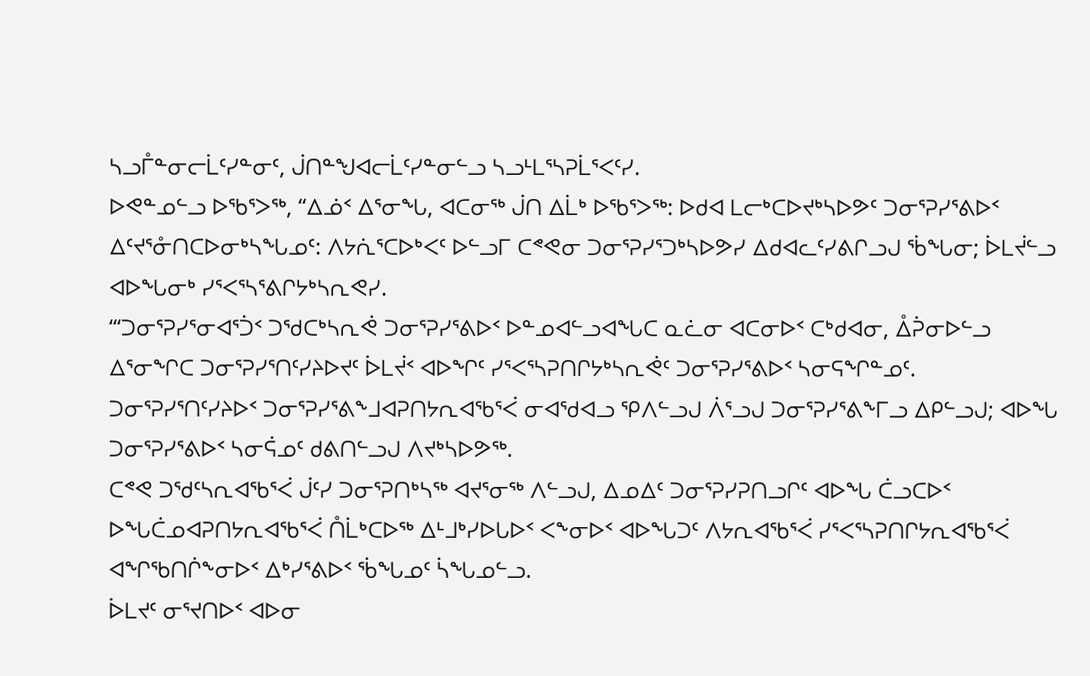ᓴᓗᒤᓐᓂᓕᒫᑦᓯᓐᓂᑦ, ᒎᑎᓐᖑᐊᓕᒫᑦᓯᓐᓂᓪᓗ ᓴᓗᒻᒪᕐᓴᕈᒫᕐᐸᑦᓯ.
ᐅᕙᓐᓄᓪᓗ ᐅᖃᕐᐳᖅ, “ᐃᓅᑉ ᐃᕐᓂᖓ, ᐊᑕᓂᖅ ᒎᑎ ᐃᒫᒃ ᐅᖃᕐᐳᖅ: ᐅᑯᐊ ᒪᓕᒃᑕᐅᔪᒃᓴᐅᕗᑦ ᑐᓂᕐᕈᓯᕐᕕᐅᑉ ᐃᑦᔪᕐᓁᑎᑕᐅᓂᒃᓴᖓᓄᑦ: ᐱᔭᕇᕐᑕᐅᒃᐸᑦ ᐅᓪᓗᒥ ᑕᕝᕙᓂ ᑐᓂᕐᕈᓯᕐᑐᒃᓴᐅᕗᓯ ᐃᑯᐊᓚᑦᓯᕕᒋᓗᒍ ᖄᖓᓂ; ᐆᒪᔫᓪᓗ ᐊᐅᖓᓂᒃ ᓯᕐᐸᕐᓴᕐᕕᒋᔭᒃᓴᕆᕙᓯ.
“‘ᑐᓂᕐᕈᓯᕐᓂᐊᕐᑑᑉ ᑐᖁᑕᒃᓴᕆᕚ ᑐᓂᕐᕈᓯᕐᕕᐅᑉ ᐅᓐᓄᐊᓪᓗᐊᖓᑕ ᓇᓛᓂ ᐊᑕᓂᐅᑉ ᑕᒃᑯᐊᓂ, ᐂᕉᓂᐅᓪᓗ ᐃᕐᓂᖏᑕ ᑐᓂᕐᕈᓯᕐᑎᑦᓯᔨᐅᔪᑦ ᐆᒪᔫᑉ ᐊᐅᖏᑦ ᓯᕐᐸᕐᓴᕈᑎᒋᔭᒃᓴᕆᕚᑦ ᑐᓂᕐᕈᓯᕐᕕᐅᑉ ᓴᓂᕋᖏᓐᓄᑦ.
ᑐᓂᕐᕈᓯᕐᑎᑦᓯᔨᐅᑉ ᑐᓂᕐᕈᓯᕐᕕᖕᒧᐊᕈᑎᔭᕆᐊᖃᕐᐹ ᓂᐊᖁᐊᓗ ᕿᐱᓪᓗᒍ ᐲᕐᓗᒍ ᑐᓂᕐᕈᓯᕐᕕᖕᒥᓗ ᐃᑭᓪᓗᒍ; ᐊᐅᖓ ᑐᓂᕐᕈᓯᕐᕕᐅᑉ ᓴᓂᕌᓄᑦ ᑯᕕᑎᓪᓗᒍ ᐱᔪᒃᓴᐅᕗᖅ.
ᑕᕝᕙ ᑐᖁᑦᓴᕆᐊᖃᕐᐹ ᒎᑦᓯ ᑐᓂᕐᕈᑎᒃᓴᖅ ᐊᔪᕐᓂᖅ ᐱᓪᓗᒍ, ᐃᓄᐃᑦ ᑐᓂᕐᕈᓯᕈᑎᓗᒋᑦ ᐊᐅᖓ ᑖᓗᑕᐅᑉ ᐅᖓᑖᓄᐊᕈᑎᔭᕆᐊᖃᕐᐹ ᑍᒫᒃᑕᐅᖅ ᐃᒻᒧᒃᓯᐅᒐᐅᑉ ᐸᖕᓂᐅᑉ ᐊᐅᖓᑐᑦ ᐱᔭᕆᐊᖃᕐᐹ ᓯᕐᐸᕐᓴᕈᑎᒋᔭᕆᐊᖃᕐᐹ ᐊᖏᖃᑎᒌᖕᓂᐅᑉ ᐃᒃᓯᕐᕕᐅᑉ ᖄᖓᓄᑦ ᓵᖓᓄᓪᓗ.
ᐆᒪᔪᑦ ᓂᕐᔪᑎᐅᑉ ᐊᐅᓂ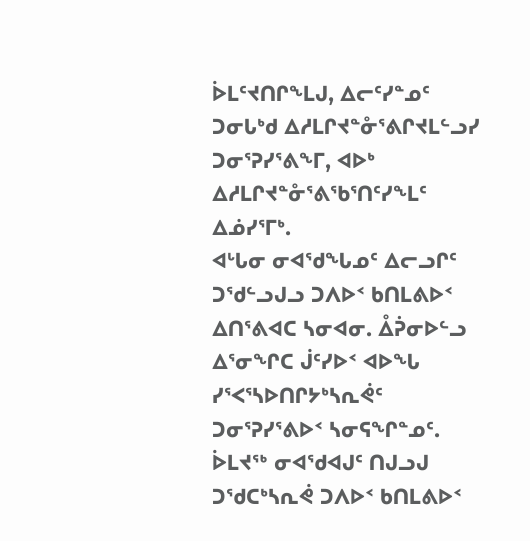ᐆᒪᑦᔪᑎᒋᖕᒪᒍ, ᐃᓕᑦᓯᓐᓄᑦ ᑐᓂᒐᒃᑯ ᐃᓱᒪᒋᔪᓐᓁᕐᕕᒋᔪᒪᓪᓗᓯ ᑐᓂᕐᕈᓯᕐᕕᖕᒥ, ᐊᐅᒃ ᐃᓱᒪᒋᔪᓐᓁᕐᕕᖃᕐᑎᑦᓯᖕᒪᑦ ᐃᓅᓯᕐᒥᒃ.
ᐊᒡᒐᓂ ᓂᐊᖁᖓᓄᑦ ᐃᓕᓗᒋᑦ ᑐᖁᓪᓗᒍᓗ ᑐᐱᐅᑉ ᑲᑎᒪᕕᐅᑉ ᐃᑎᕐᕕᐊᑕ ᓴᓂᐊᓂ. ᐂᕉᓂᐅᓪᓗ ᐃᕐᓂᖏᑕ ᒎᑦᓯᐅᑉ ᐊᐅᖓ ᓯᕐᐸᕐᓴᐅᑎᒋᔭᒃᓴᕆᕚᑦ ᑐᓂᕐᕈᓯᕐᕕᐅᑉ ᓴᓂᕋᖏᓐᓄᑦ.
ᐆᒪᔪᖅ ᓂᐊᖁᐊᒍᑦ ᑎᒍᓗᒍ ᑐᖁᑕᒃᓴᕆᕚ ᑐᐱᐅᑉ ᑲᑎᒪᕕᐅᑉ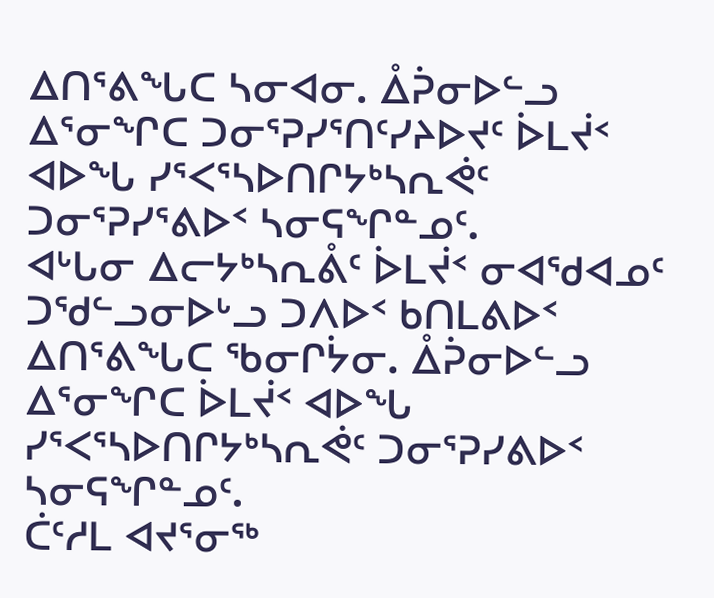ᐃᑎᕐᕕᖓᑕ ᓴᓂᐊᓂ. ᐂᕉᓂᐅᓪᓗ ᐃᕐᓂᖏᑕ ᑐᓂᕐᕈᓯᕐᑎᑦᓯᔨᐅᔪᑦ ᐆᒪᔫᑉ ᐊᐅᖓ ᓯᕐᐸᕐᓴᐅᑎᒋᔭᒃᓴᕆᕚᑦ ᑐᓂᕐᕈᓯᕐᕕᐅᑉ ᓴᓂᕋᖏᓐᓄᑦ.
ᐊᒡᒐᓂ ᐃᓕᔭᒃᓴᕆᕔᑦ ᐆᒪᔫᑉ ᓂᐊᖁᐊᓄᑦ ᑐᖁᓪᓗᓂᐅᒡᓗ ᑐᐱᐅᑉ ᑲᑎᒪᕕᐅᑉ ᐃᑎᕐᕕᖓᑕ ᖃᓂᒋᔮᓂ. ᐂᕉᓂᐅᓪᓗ ᐃᕐᓂᖏᑕ ᐆᒪᔫᑉ ᐊᐅᖓ ᓯᕐᐸᕐᓴᐅᑎᒋᔭᒃᓴᕆᕚᑦ ᑐᓂᕐᕈᓯᕕᐅᑉ ᓴᓂᕋᖏᓐᓄᑦ.
ᑖᑦᓱᒪ ᐊᔪᕐᓂᖅ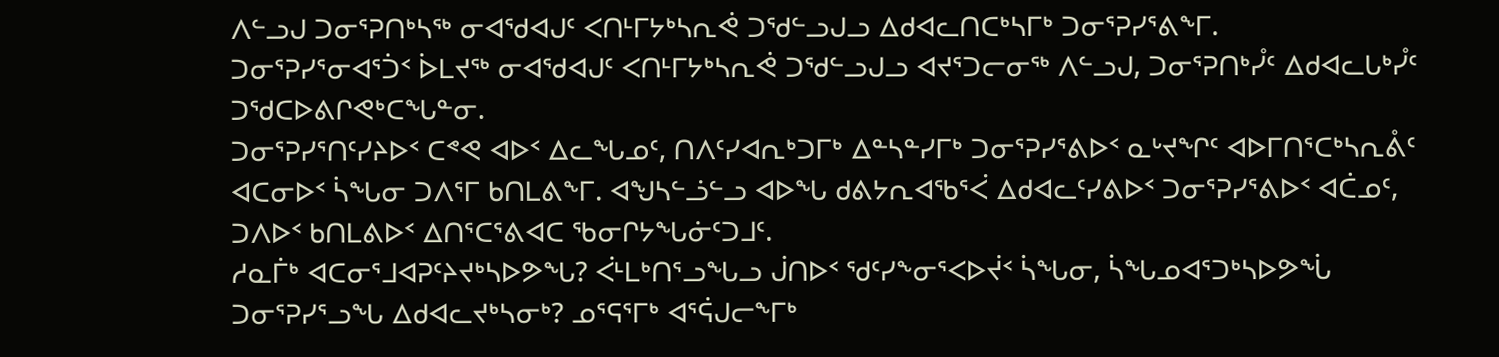ᐱᓪᓗᒍ ᑐᓂᕐᕈᑎᒃᓴᖅ ᓂᐊᖁᐊᒍᑦ ᐸᑎᒻᒥᔭᒃᓴᕆᕚ ᑐᖁᓪᓗᒍᓗ ᐃᑯᐊᓚᑎᑕᒃᓴᒥᒃ ᑐᓂᕐᕈᓯᕐᕕᖕᒥ.
ᑐᓂᕐᕈᓯᕐᓂᐊᕐᑑᑉ ᐆᒪᔪᖅ ᓂᐊᖁᐊᒍᑦ ᐸᑎᒻᒥᔭᒃᓴᕆᕚ ᑐᖁᓪᓗᒍᓗ ᐊᔪᕐᑐᓕᓂᖅ ᐱᓪᓗᒍ, ᑐᓂᕐᕈᑎᒃᓮᑦ ᐃᑯᐊᓚᒐᒃᓮᑦ ᑐᖁᑕᐅᕕᒋᕙᒃᑕᖓᓐᓂ.
ᑐᓂᕐᕈᓯᕐᑎᑦᓯᔨᐅᑉ ᑕᕝᕙ ᐊᐅᑉ ᐃᓚᖓᓄᑦ, ᑎᐱᑦᓯᐊᕆᒃᑐᒥᒃ ᐃᓐᓴᓐᓯᒥᒃ ᑐᓂᕐᕈᓯᕐᕕᐅᑉ ᓇᒡᔪᖏᑦ ᐊᐅᒥᑎᕐᑕᒃᓴᕆᕔᑦ ᐊᑕᓂᐅᑉ ᓵᖓᓂ ᑐᐱᕐᒥ ᑲᑎᒪᕕᖕᒥ. ᐊᖑᓴᓪᓘᓪᓗ ᐊᐅᖓ ᑯᕕᔭᕆᐊᖃᕐᐹ ᐃᑯᐊᓚᑦᓯᕕᐅᑉ ᑐᓂᕐᕈᓯᕐᕕᐅᑉ ᐊᑖᓄᑦ, ᑐᐱᐅᑉ ᑲᑎᒪᕕᐅᑉ ᐃᑎᕐᑕᕐᕕᐊᑕ ᖃᓂᒋᔭᖓᓃᑦᑐᒧᑦ.
ᓱᓇᒦᒃ ᐊᑕᓂᕐᒧᐊᕈᑦᔨᔪᒃᓴᐅᕗᖓ? ᐹᒻᒪᒃᑎᕐᓗᖓᓗ ᒎᑎᐅᑉ ᖁᑦᓯᖕᓂᕐᐸᐅᔫᑉ ᓵᖓᓂ, ᓵᖓᓄᐊᕐᑐᒃᓴᐅᕗᖔ ᑐᓂᕐᕈᓯᕐᓗᖓ ᐃᑯᐊᓚᔪᒃᓴᓂᒃ? ᓄᕐᕋᕐᒥᒃ ᐊᕐᕌᒍᓕᖕᒥᒃ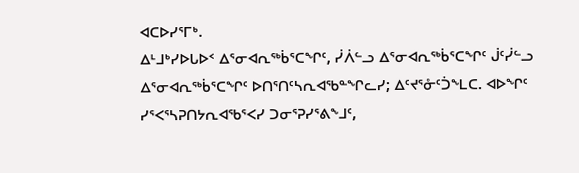ᐊᑕᐅᓯᕐᒥᒃ.
ᐃᒻᒧᒃᓯᐅᒐᐅᑉ ᐃᕐᓂᐊᕆᖅᑳᕐᑕᖏᑦ, ᓰᐲᓪᓗ ᐃᕐᓂᐊᕆᖅᑳᕐᑕᖏᑦ ᒎᑦᓰᓪᓗ ᐃᕐᓂᐊᕆᖅᑳᕐᑕᖏᑦ ᐅᑎᕐᑎᑦᓴᕆᐊᖃᓐᖏᓚᓯ; ᐃᑦᔪᕐᓁᑦᑑᖕᒪᑕ. ᐊᐅᖏᑦ ᓯᕐᐸᕐᓴᕈᑎᔭᕆᐊᖃᕐᐸᓯ ᑐᓂᕐᕈᓯᕐᕕᖕᒧᑦ,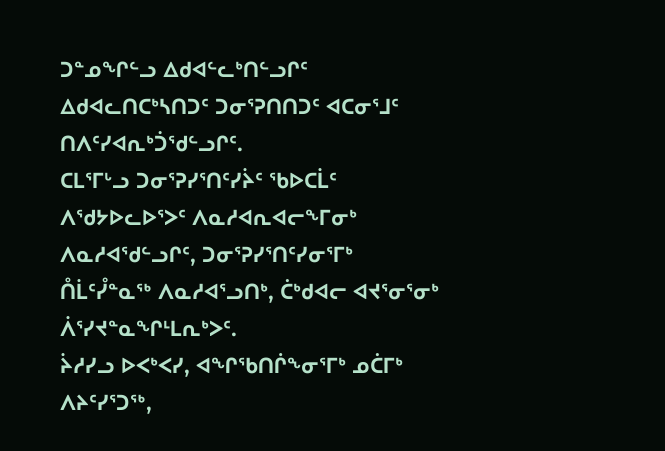ᑐᓐᓄᖏᓪᓗ ᐃᑯᐊᓪᓚᒃᑎᓪᓗᒋᑦ ᐃᑯᐊᓚᑎᑕᒃᓴᑎᑐᑦ ᑐᓂᕐᕈᑎᑎᑐᑦ ᐊᑕᓂᕐᒧᑦ ᑎᐱᑦᓯᐊᕆᒃᑑᖁᓪᓗᒋᑦ.
ᑕᒪᕐᒥᒡᓗ ᑐᓂᕐᕈᓯᕐᑎᑦᓯᔩᑦ ᖃᐅᑕᒫᑦ ᐱᖁᔭᐅᓚᐅᕐᐳᑦ ᐱᓇᓱᐊᕆᐊᓕᖕᒥᓂᒃ ᐱᓇᓱᐊᖁᓪᓗᒋᑦ, ᑐᓂᕐᕈᓯᕐᑎᑦᓯᓂᕐᒥᒃ ᑍᒫᑦᓮᓐᓇᖅ ᐱᓇᓱᐊᕐᓗᑎᒃ, ᑖᒃᑯᐊᓕ ᐊᔪᕐᓂᕐᓂᒃ ᐲᕐᓯᔪᓐᓇᖏᒻᒪᕆᒃᐳᑦ.
ᔩᓱᓯᓗ ᐅᐸᒃᐸᓯ, ᐊᖏᖃᑎᒌᖕᓂᕐᒥᒃ ᓄᑖᒥᒃ ᐱᔨᑦᓯᕐᑐᖅ,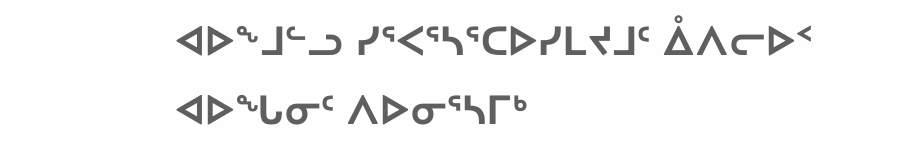ᐊᐅᖕᒧᓪᓗ ᓯᕐᐸᕐᓴᕐᑕᐅᓯᒪᔪᒧᑦ ᐂᐱᓕᐅᑉ ᐊᐅᖓᓂᑦ ᐱᐅᓂᕐᓴᒥᒃ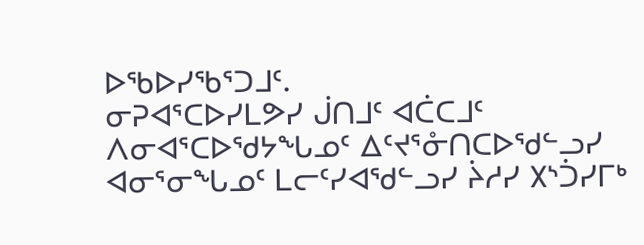ᐅᖃᐅᓯᖃᕐᑐᒧᑦ.
ᓂᕈᐊᕐᑕᐅᓯᒪᕗᓯ ᒎᑎᒧᑦ ᐊᑖᑕᒧᑦ ᐱᓂᐊᕐᑕᐅᖁᔭᖓᓄᑦ ᐃᑦᔪᕐᓁᑎᑕᐅᖁᓪᓗᓯ ᐊᓂᕐᓂᖓᓄᑦ ᒪᓕᑦᓯᐊᖁᓪᓗᓯ ᔩᓱᓯ ᙭ᔅᑑᓯᒥᒃ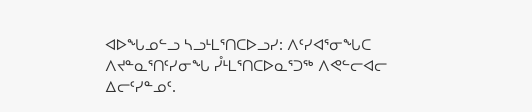ᐊᐅᖓᓄᓪᓗ ᓴᓗᒻᒪᕐᑎᑕᐅᓗᓯ: ᐱᑦᓯᐊᕐᓂᖓᑕ ᐱᔪᓐᓇᕐᑎᑦᓯᓂᖓ ᓮᒻᒪᕐᑎᑕᐅᓇᕐᑐᖅ ᐱᕙᓪᓕᐊᓕ ᐃᓕᑦᓯᓐᓄᑦ.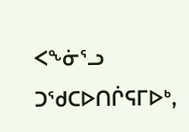ᐸᖕᓃᕐᓗ ᑐᖁᑕᐅᑎᒌᕋᒥᐅᒃ,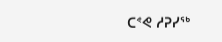ᑕᕝᕙ ᓱᕈᓯᖅ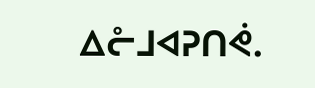ᐃᓔᒧᐊᕈᑎᕚ.